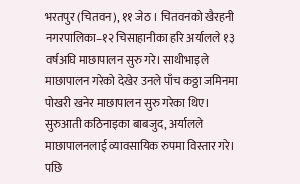भरतपुर (चितवन), ११ जेठ । चितवनको खैरहनी नगरपालिका–१२ चिसाहानीका हरि अर्यालले १३ वर्षअघि माछापालन सुरु गरे। साथीभाइले माछापालन गरेको देखेर उनले पाँच कठ्ठा जमिनमा पोखरी खनेर माछापालन सुरु गरेका थिए।
सुरुआती कठिनाइका बाबजुद, अर्यालले माछापालनलाई व्यावसायिक रुपमा विस्तार गरे। पछि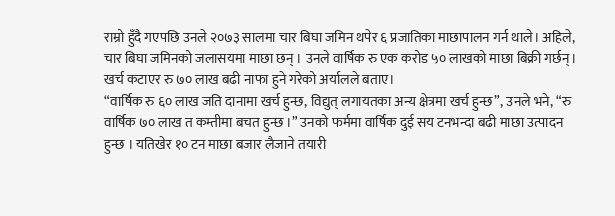राम्रो हुँदै गएपछि उनले २०७३ सालमा चार बिघा जमिन थपेर ६ प्रजातिका माछापालन गर्न थाले। अहिले, चार बिघा जमिनको जलासयमा माछा छन् । उनले वार्षिक रु एक करोड ५० लाखको माछा बिक्री गर्छन्। खर्च कटाएर रु ७० लाख बढी नाफा हुने गरेको अर्यालले बताए।
“वार्षिक रु ६० लाख जति दानामा खर्च हुन्छ, विद्युत् लगायतका अन्य क्षेत्रमा खर्च हुन्छ”, उनले भने, “रु वार्षिक ७० लाख त कम्तीमा बचत हुन्छ ।” उनको फर्ममा वार्षिक दुई सय टनभन्दा बढी माछा उत्पादन हुन्छ । यतिखेर १० टन माछा बजार लैजाने तयारी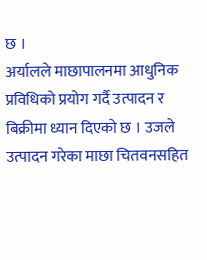छ ।
अर्यालले माछापालनमा आधुनिक प्रविधिको प्रयोग गर्दै उत्पादन र बिक्रीमा ध्यान दिएको छ । उजले उत्पादन गरेका माछा चितवनसहित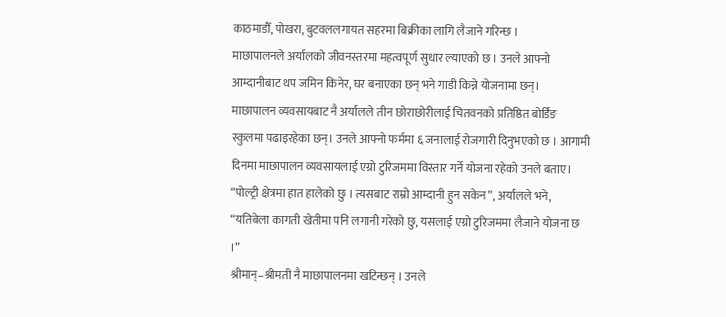काठमाडौँ, पोखरा, बुटवललगायत सहरमा बिक्रीका लागि लैजाने गरिन्छ ।
माछापालनले अर्यालको जीवनस्तरमा महत्वपूर्ण सुधार ल्याएको छ । उनले आफ्नो आम्दानीबाट थप जमिन किनेर, घर बनाएका छन् भने गाडी किन्ने योजनामा छन्।
माछापालन व्यवसायबाट नै अर्यालले तीन छोराछोरीलाई चितवनको प्रतिष्ठित बोर्डिङ स्कुलमा पढाइरहेका छन्। उनले आफ्नो फर्ममा ६ जनालाई रोजगारी दिनुभएको छ । आगामी दिनमा माछापालन व्यवसायलाई एग्रो टुरिजममा विस्तार गर्ने योजना रहेको उनले बताए।
“पोल्ट्री क्षेत्रमा हात हालेको छु । त्यसबाट राम्रो आम्दानी हुन सकेन”, अर्यालले भने, “यतिबेला कागती खेतीमा पनि लगानी गरेको छु, यसलाई एग्रो टुरिजममा लैजाने योजना छ ।”
श्रीमान्–श्रीमती नै माछापालनमा खटिन्छन् । उनले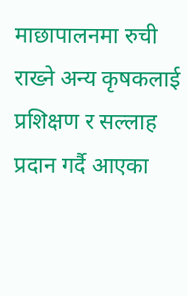माछापालनमा रुची राख्ने अन्य कृषकलाई प्रशिक्षण र सल्लाह प्रदान गर्दै आएका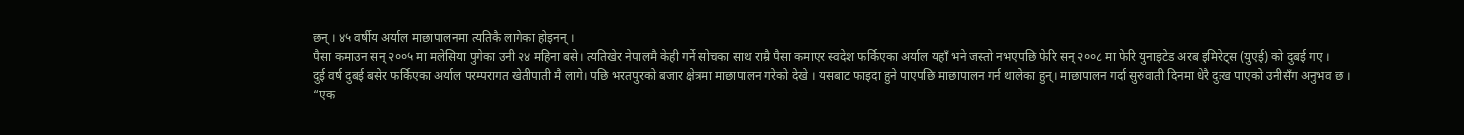छन् । ४५ वर्षीय अर्याल माछापालनमा त्यतिकै लागेका होइनन् ।
पैसा कमाउन सन् २००५ मा मलेसिया पुगेका उनी २४ महिना बसे। त्यतिखेर नेपालमै केही गर्ने सोचका साथ राम्रै पैसा कमाएर स्वदेश फर्किएका अर्याल यहाँ भने जस्तो नभएपछि फेरि सन् २००८ मा फेरि युनाइटेड अरब इमिरेट्स (युएई) को दुबई गए ।
दुई वर्ष दुबई बसेर फर्किएका अर्याल परम्परागत खेतीपाती मै लागे। पछि भरतपुरको बजार क्षेत्रमा माछापालन गरेको देखे । यसबाट फाइदा हुने पाएपछि माछापालन गर्न थालेका हुन्। माछापालन गर्दा सुरुवाती दिनमा धेरै दुःख पाएको उनीसँग अनुभव छ ।
“एक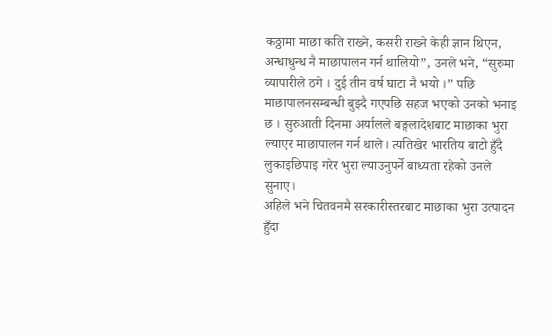कठ्ठामा माछा कति राख्ने, कसरी राख्ने केही ज्ञान थिएन, अन्धाधुन्ध नै माछापालन गर्न थालियो”, उनले भने, “सुरुमा व्यापारीले ठगे । दुई तीन वर्ष घाटा नै भयो ।” पछि माछापालनसम्बन्धी बुझ्दै गएपछि सहज भएको उनको भनाइ छ । सुरुआती दिनमा अर्यालले बङ्गलादेशबाट माछाका भुरा ल्याएर माछापालन गर्न थाले। त्यतिखेर भारतिय बाटो हुँदै लुकाइछिपाइ गरेर भुरा ल्याउनुपर्ने बाध्यता रहेको उनले सुनाए।
अहिले भने चितवनमै सरकारीस्तरबाट माछाका भुरा उत्पादन हुँदा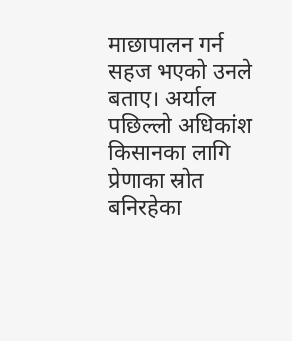माछापालन गर्न सहज भएको उनले बताए। अर्याल पछिल्लो अधिकांश किसानका लागि प्रेणाका स्रोत बनिरहेका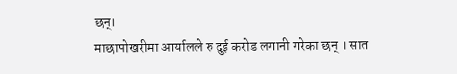छन्।
माछापोखरीमा आर्यालले रु दुई करोड लगानी गरेका छन् । सात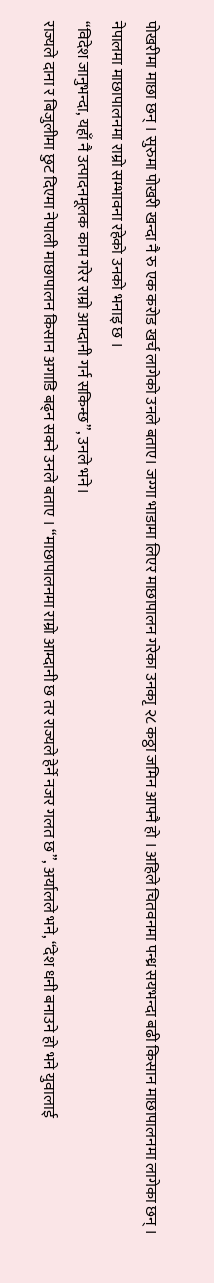पोखरीमा माछा छन् । सुरुमा पोखरी खन्दा नै रु एक करोड खर्च लागेको उनले बताए। जग्गा भाडामा लिएर माछापालन गरेका उनकाृ २८ कठ्ठा जमिन आफ्नै हो । अहिले चितवनमा पन्ध्र सयभन्दा बढी किसान माछापालनमा लागेका छन् । नेपालमा माछापालनमा राम्रो सम्भावना रहेको उनको भनाइ छ ।
“विदेश जानुभन्दा, यहाँ नै उत्पादनमूलक काम गरेर राम्रो आम्दानी गर्न सकिन्छ”, उनले भने।
राज्यले दाना र बिजुलीमा छुट दिएमा नेपाली माछापालन किसान अगाडि बढ्न सक्ने उनले बताए । “माछापालनमा राम्रो आम्दानी छ तर राज्यले हेर्ने नजर गलत छ”, अर्यालले भने, “देश धनी बनाउने हो भने युवालाई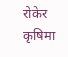रोकेर कृषिमा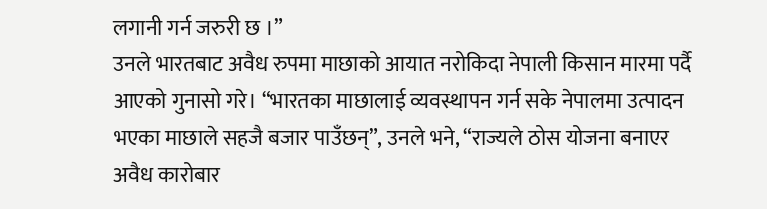लगानी गर्न जरुरी छ ।”
उनले भारतबाट अवैध रुपमा माछाको आयात नरोकिदा नेपाली किसान मारमा पर्दै आएको गुनासो गरे। “भारतका माछालाई व्यवस्थापन गर्न सके नेपालमा उत्पादन भएका माछाले सहजै बजार पाउँछन्”, उनले भने, “राज्यले ठोस योजना बनाएर अवैध कारोबार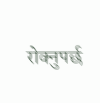रोक्नुपर्छ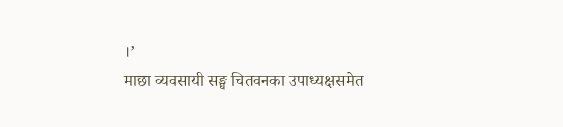।’
माछा व्यवसायी सङ्घ चितवनका उपाध्यक्षसमेत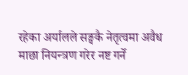रहेका अर्यालले सङ्घकै नेतृत्वमा अवैध माछा नियन्त्रण गरेर नष्ट गर्ने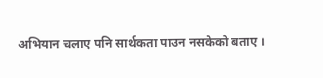अभियान चलाए पनि सार्थकता पाउन नसकेको बताए ।